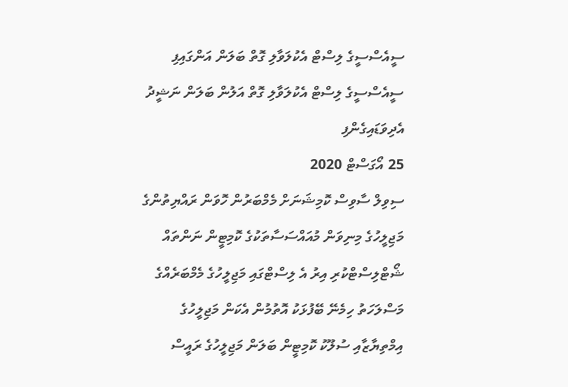ސީއެސްސީގެ ލިސްޓް އެކުލަވާލި ގޮތް ބަލަން އަންގައިފި
ސީއެސްސީގެ ލިސްޓް އެކުލަވާލި ގޮތް އަލުން ބަލަން ނަޝީދު އެދިވަޑައިގެންފި
25 އޯގަސްޓް 2020
ސިވިލް ސާވިސް ކޮމިޝަނަށް މެމްބަރުން ހޮވަން ރައްޔިތުންގެ މަޖިލީހުގެ މިނިވަން މުއައްސަސާތަކުގެ ކޮމިޓީން ނަންތައް ޝޯޓްލިސްޓްކުރި އިރު އެ ލިސްޓްގައި މަޖިލީހުގެ މެމްބަރެއްގެ މަސްލަހަތު ހިމެނޭ ބޭފުޅަކު އޮތުމުން އެކަން މަޖިލީހުގެ އިމްތިޔާޒާއި ސުލޫކު ކޮމިޓީން ބަލަން މަޖިލީހުގެ ރައީސް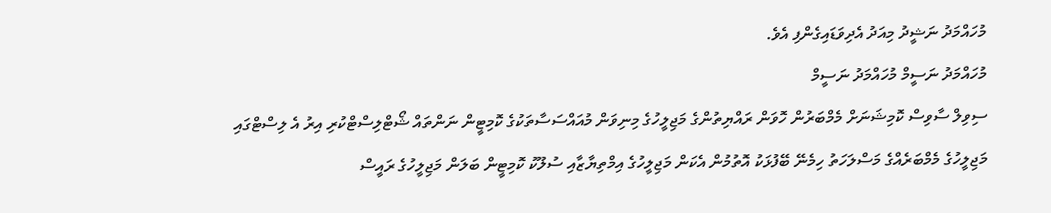މުހައްމަދު ނަޝީދު މިއަދު އެދިވަޑައިގެންފި އެވެ.
މުހައްމަދު ނަސީމް މުހައްމަދު ނަސީމް
ސިވިލް ސާވިސް ކޮމިޝަނަށް މެމްބަރުން ހޮވަން ރައްޔިތުންގެ މަޖިލީހުގެ މިނިވަން މުއައްސަސާތަކުގެ ކޮމިޓީން ނަންތައް ޝޯޓްލިސްޓްކުރި އިރު އެ ލިސްޓްގައި މަޖިލީހުގެ މެމްބަރެއްގެ މަސްލަހަތު ހިމެނޭ ބޭފުޅަކު އޮތުމުން އެކަން މަޖިލީހުގެ އިމްތިޔާޒާއި ސުލޫކު ކޮމިޓީން ބަލަން މަޖިލީހުގެ ރައީސް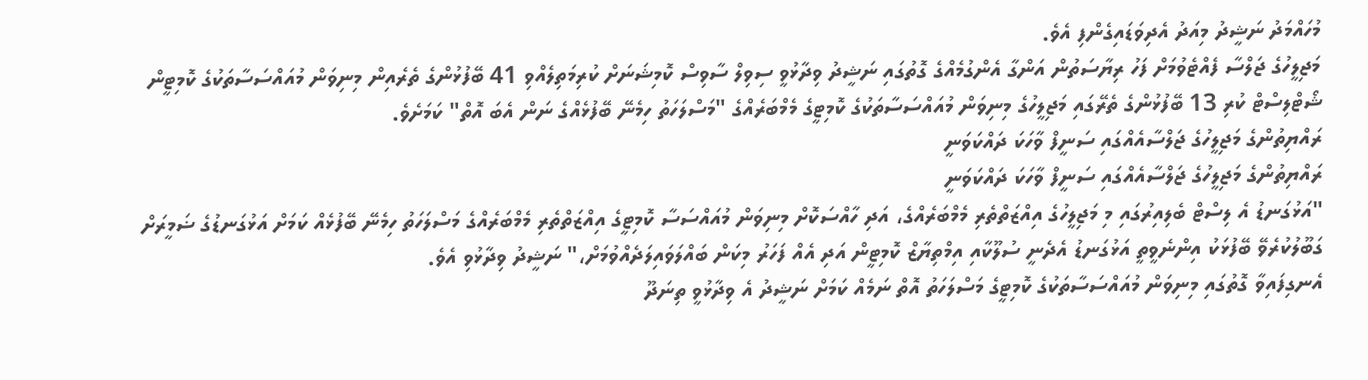މުހައްމަދު ނަޝީދު މިއަދު އެދިވަޑައިގެންފި އެވެ.
މަޖިލީހުގެ ޖަލްސާ ފެއްޓެވުމަށް ފަހު ރިޔާސަތުން އަންގާ އެންގުމެއްގެ ގޮތުގައި ނަޝީދު ވިދާޅުވީ ސިވިލް ސާވިސް ކޮމިޝަނަށް ކުރިމަތިލެއްވި 41 ބޭފުޅުންގެ ތެރެއިން މިނިވަން މުއައްސަސާތަކުގެ ކޮމިޓީން ޝޯޓްލިސްޓް ކުރި 13 ބޭފުޅުންގެ ތެރޭގައި މަޖިލީހުގެ މިނިވަން މުއައްސަސާތަކުގެ ކޮމިޓީގެ މެމްބަރެއްގެ "މަސްލަހަތު ހިމެނޭ ބޭފުޅެއްގެ ނަން އެބަ އޮތް" ކަމަށެވެ.
ރައްޔިތުންގެ މަޖިލީހުގެ ޖަލްސާއެއްގައި ސަނީފް ވާހަކަ ދައްކަވަނީ
ރައްޔިތުންގެ މަޖިލީހުގެ ޖަލްސާއެއްގައި ސަނީފް ވާހަކަ ދައްކަވަނީ
"އަޅުގަނޑު އެ ލިސްޓް ބެލިއިރުގައި މި މަޖިލީހުގެ އިއްޒަތްތެރި މެމްބަރެއްގެ، އަދި ހާއްސަކޮށް މިނިވަން މުއައްސަސާ ކޮމިޓީގެ އިއްޒަތްތެރި މެމްބަރެއްގެ މަސްލަހަތު ހިމެނޭ ބޭފުޅެއް ކަމަށް އަޅުގަނޑުގެ ޟަމީރަށް ގަބޫލުކުރެވޭ ބޭފުޅަކު އިންނެވީތީ އަޅުގަނޑު އެދެނީ ސުލޫކާއި އިމްތިޔާޒް ކޮމިޓީން އަދި އެއް ފަހަރު މިކަން ބައްލަވައިލަދެއްވުމަށް،" ނަޝީދު ވިދާޅުވި އެވެ.
އެނގިފައިވާ ގޮތުގައި މިނިވަން މުއައްސަސާތަކުގެ ކޮމިޓީގެ މަސްލަހަތު އޮތް ނަމެއް ކަމަށް ނަޝީދު އެ ވިދާޅުވީ ތިނަދޫ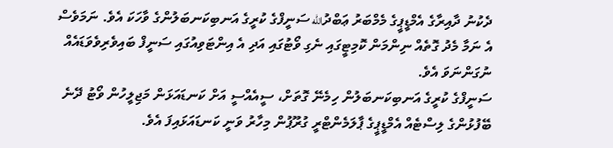ދެކުނު ދާއިރާގެ އެމްޑީޕީގެ މެމްބަރު ޢަބްދުالله ސަނީފްގެ ކުރީގެ އަނބިކަނބަލުންގެ ވާހަކަ އެވެ. ނަމަވެސް އެ ނަމާ މެދު ގޮތެއް ނިންމަން ކޮމިޓީގައި ނެގި ވޯޓުގައި އަދި އެ އިންޓަވިއުގައި ސަނީފް ބައިވެރިވެވަޑައެއް ނުގަންނަވަ އެވެ.
ސަނީފްގެ ކުރީގެ އަނބިކަނބަލުން ހިމެނޭ ގޮތަށް، ސީއެއްސީ އަށް ކަނޑައަޅަން މަޖިލީހުން ވޯޓު ދޭނެ ބޭފުޅުންގެ ލިސްޓެއް އެމްޑީޕީގެ ޕާލަމެންޓްރީ ގުރޫޕުން މިހާރު ވަނީ ކަނޑައަޅައިފަ އެވެ.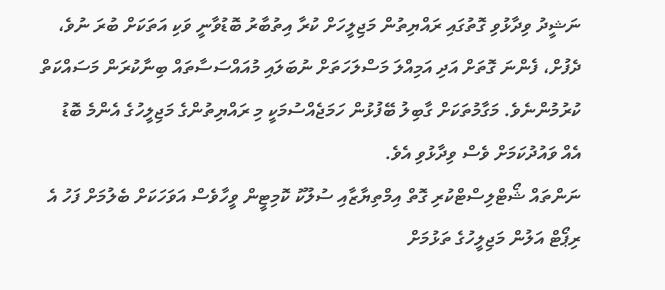ނަޝީދު ވިދާޅުވި ގޮތުގައި ރައްޔިތުން މަޖިލީހަށް ކުރާ އިތުބާރު ބޮޑުވާނީ ވަކި އަތަކަށް ބުރަ ނުވެ، ދެފުށް، ފެންނަ ގޮތަށް އަދި އަމިއްލަ މަސްލަހަތަށް ނުބަލައި މުއައްސަސާތައް ބިނާކުރަން މަސައްކަތް ކުރުމުންނެވެ. މަގާމުތަކަށް ގާބިލު ބޭފުޅުން ހަމަޖެއްސުމަކީ މި ރައްޔިތުންގެ މަޖިލީހުގެ އެންމެ ބޮޑު އެއް ވައުދުކަމަށް ވެސް ވިދާޅުވި އެވެ.
ނަންތައް ޝޯޓްލިސްޓްކުރި ގޮތް އިމްތިޔާޒާއި ސުލޫކު ކޮމިޓީން ވީހާވެސް އަވަހަކަށް ބެލުމަށް ފަހު އެ ރިޕޯޓް އަލުން މަޖިލީހުގެ ތަޅުމަށް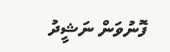ފޮނުވަން ނަޝީދު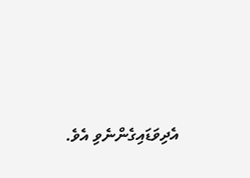އެދިވަޑައިގެންނެވި އެވެ.